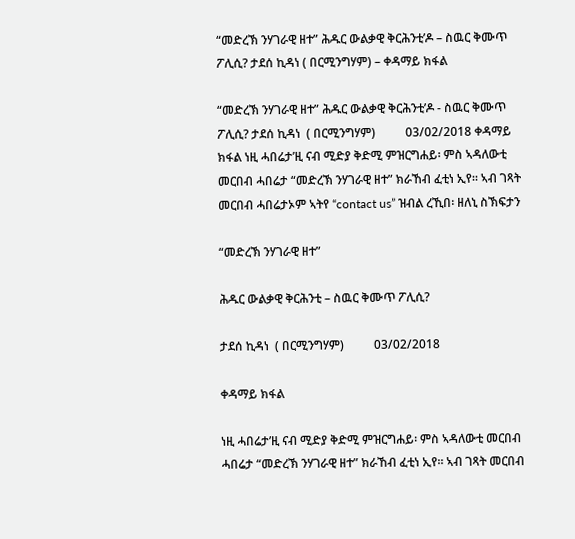“መድረኽ ንሃገራዊ ዘተ” ሕዱር ውልቃዊ ቅርሕንቲ’ዶ – ስዉር ቅሙጥ ፖሊሲ? ታደሰ ኪዳነ ( በርሚንግሃም) – ቀዳማይ ክፋል

“መድረኽ ንሃገራዊ ዘተ” ሕዱር ውልቃዊ ቅርሕንቲ’ዶ - ስዉር ቅሙጥ ፖሊሲ? ታደሰ ኪዳነ  ( በርሚንግሃም)          03/02/2018 ቀዳማይ ክፋል ነዚ ሓበሬታ’ዚ ናብ ሚድያ ቅድሚ ምዝርግሐይ፡ ምስ ኣዳለውቲ መርበብ ሓበሬታ “መድረኽ ንሃገራዊ ዘተ” ክራኸብ ፈቲነ ኢየ። ኣብ ገጻት መርበብ ሓበሬታኦም ኣትየ “contact us” ዝብል ረኺበ፡ ዘለኒ ስኽፍታን

“መድረኽ ንሃገራዊ ዘተ”

ሕዱር ውልቃዊ ቅርሕንቲ – ስዉር ቅሙጥ ፖሊሲ?

ታደሰ ኪዳነ  ( በርሚንግሃም)          03/02/2018

ቀዳማይ ክፋል

ነዚ ሓበሬታ’ዚ ናብ ሚድያ ቅድሚ ምዝርግሐይ፡ ምስ ኣዳለውቲ መርበብ ሓበሬታ “መድረኽ ንሃገራዊ ዘተ” ክራኸብ ፈቲነ ኢየ። ኣብ ገጻት መርበብ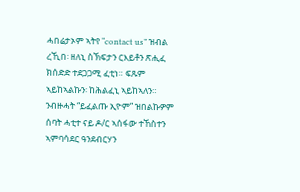ሓበሬታኦም ኣትየ “contact us” ዝብል ረኺበ፡ ዘለኒ ስኽፍታን ርእይቶን ጽሒፈ ክሰድድ ተደጋጋሚ ፈቲነ። ፍጹም ኣይከኣልኩን፡ ከሕልፈኒ ኣይከኣለን። ንብዙሓት “ይፈልጡ ኢዮም” ዝበልኩዎም ሰባት ሓቲተ ናይ ዶ/ር ኣሰፋው ተኸስተን ኣምባሳደር ዓንደብርሃን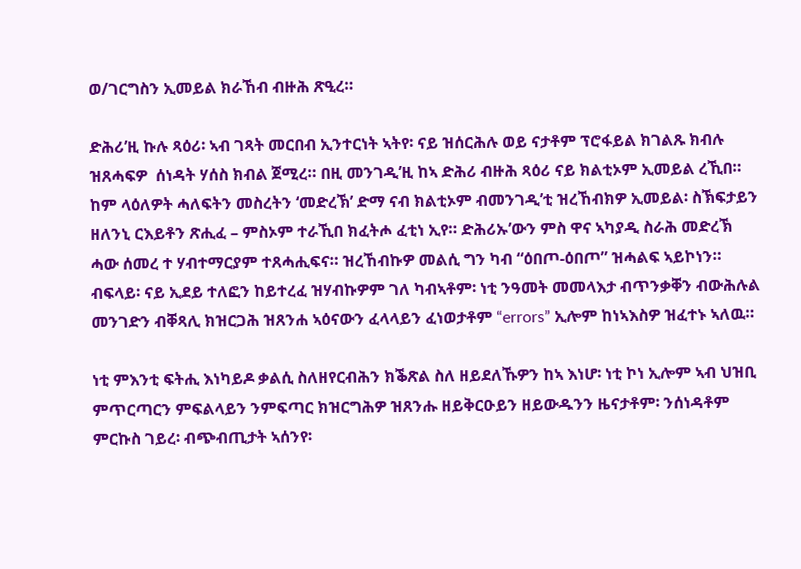ወ/ገርግስን ኢመይል ክራኸብ ብዙሕ ጽዒረ።

ድሕሪ’ዚ ኩሉ ጻዕሪ፡ ኣብ ገጻት መርበብ ኢንተርነት ኣትየ፡ ናይ ዝሰርሕሉ ወይ ናታቶም ፕሮፋይል ክገልጹ ክብሉ ዝጸሓፍዎ  ሰነዳት ሃሰስ ክብል ጀሚረ። በዚ መንገዲ’ዚ ከኣ ድሕሪ ብዙሕ ጻዕሪ ናይ ክልቲኦም ኢመይል ረኺበ። ከም ላዕለዎት ሓለፍትን መስረትን ‘መድረኽ’ ድማ ናብ ክልቲኦም ብመንገዲ’ቲ ዝረኸብክዎ ኢመይል፡ ስኽፍታይን ዘለንኒ ርእይቶን ጽሒፈ – ምስኦም ተራኺበ ክፈትሖ ፈቲነ ኢየ። ድሕሪኡ’ውን ምስ ዋና ኣካያዲ ስራሕ መድረኽ ሓው ሰመረ ተ ሃብተማርያም ተጸሓሒፍና። ዝረኸብኩዎ መልሲ ግን ካብ “ዕበጦ-ዕበጦ” ዝሓልፍ ኣይኮነን። ብፍላይ፡ ናይ ኢደይ ተለፎን ከይተረፈ ዝሃብኩዎም ገለ ካብኣቶም፡ ነቲ ንዓመት መመላእታ ብጥንቃቐን ብውሕሉል መንገድን ብቐጻሊ ክዝርጋሕ ዝጸንሐ ኣዕናውን ፈላላይን ፈነወታቶም “errors” ኢሎም ከነኣእስዎ ዝፈተኑ ኣለዉ።

ነቲ ምእንቲ ፍትሒ እነካይዶ ቃልሲ ስለዘየርብሕን ክቕጽል ስለ ዘይደለኹዎን ከኣ እነሆ፡ ነቲ ኮነ ኢሎም ኣብ ህዝቢ ምጥርጣርን ምፍልላይን ንምፍጣር ክዝርግሕዎ ዝጸንሑ ዘይቅርዑይን ዘይውዱንን ዜናታቶም፡ ንሰነዳቶም ምርኩስ ገይረ፡ ብጭብጢታት ኣሰንየ፡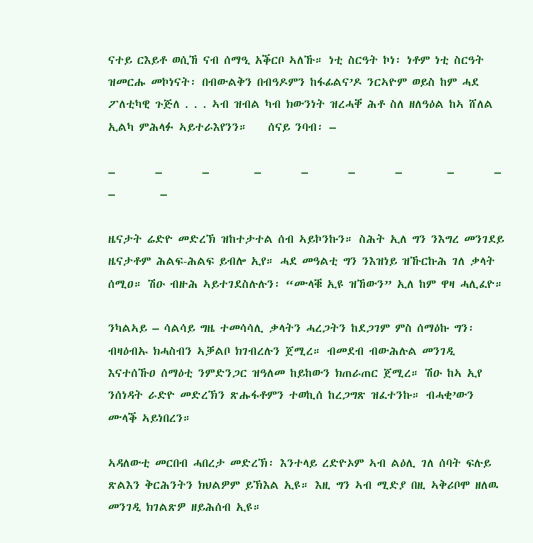ናተይ ርእይቶ ወሲኸ ናብ ሰማዒ አቕርቦ ኣለኹ። ነቲ ስርዓት ኮነ፡ ነቶም ነቲ ስርዓት ዝመርሑ መኮነናት፡ በብውልቅን በብዓዶምን ከፋፊልና’ዶ ንርኣዮም ወይስ ከም ሓደ ፖለቲካዊ ጉጅለ . . . ኣብ ዝብል ካብ ክውንነት ዝረሓቐ ሕቶ ስለ ዘለዓዕል ከኣ ሸለል ኢልካ ምሕላፉ ኣይተራእየንን።    ሰናይ ንባብ፡ –

–        –        –         –        –        –        –         –        –         –         –

ዜናታት ሬድዮ መድረኽ ዝከተታተል ሰብ ኣይኮንኩን። ስሕት ኢለ ግን ንእግረ መንገደይ ዜናታቶም ሕልፍ-ሕልፍ ይብሎ ኢየ። ሓደ መዓልቲ ግን ንእዝነይ ዝኹርኩሕ ገለ ቃላት ሰሚዐ። ሽዑ ብዙሕ ኣይተገደስሉሉን፡ “ሙላቑ ኢዩ ዝኸውን” ኢለ ከም ዋዛ ሓሊፈዮ።

ንካልኣይ – ሳልሳይ ግዜ ተመሳሳሊ ቃላትን ሓረጋትን ከደጋገም ምስ ሰማዕኩ ግን፡ ብዛዕብኡ ክሓስብን ኣቓልቦ ክገብረሉን ጀሚረ። ብመደብ ብውሕሉል መንገዲ እናተሰኹዐ ሰማዕቲ ንምድንጋር ዝዓለመ ከይከውን ክጠራጠር ጀሚረ። ሽዑ ከኣ ኢየ ንሰነዳት ራድዮ መድረኽን ጽሑፋቶምን ተወኪሰ ከረጋግጽ ዝፈተንኩ። ብሓቂ’ውን ሙላቕ ኣይነበረን።

ኣዳለውቲ መርበብ ሓበረታ መድረኽ፡ እንተላይ ረድዮኦም ኣብ ልዕሊ ገለ ሰባት ፍሉይ ጽልእን ቅርሕንትን ክህልዎም ይኽእል ኢዩ። እዚ ግን ኣብ ሚድያ በዚ ኣቅሪቦሞ ዘለዉ መንገዲ ክገልጽዎ ዘይሕሰብ ኢዩ።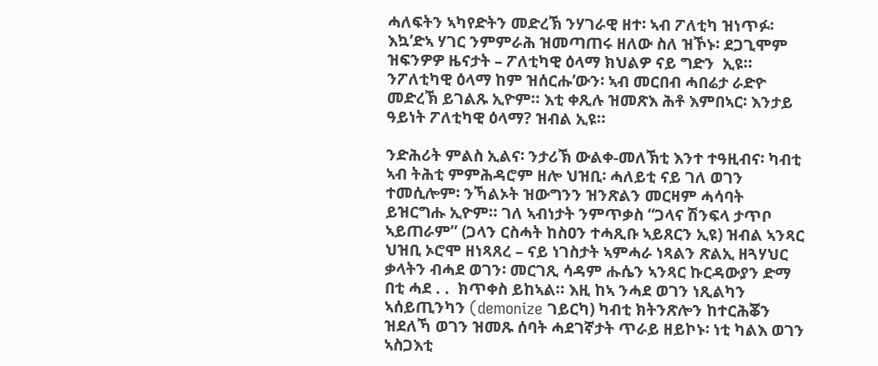ሓለፍትን ኣካየድትን መድረኽ ንሃገራዊ ዘተ፡ ኣብ ፖለቲካ ዝነጥፉ፡ እኳ’ድኣ ሃገር ንምምራሕ ዝመጣጠሩ ዘለው ስለ ዝኾኑ፡ ደጋጊሞም ዝፍንዎዎ ዜናታት – ፖለቲካዊ ዕላማ ክህልዎ ናይ ግድን  ኢዩ። ንፖለቲካዊ ዕላማ ከም ዝሰርሑ’ውን፡ ኣብ መርበብ ሓበሬታ ራድዮ መድረኽ ይገልጹ ኢዮም። እቲ ቀጺሉ ዝመጽእ ሕቶ እምበኣር፡ እንታይ ዓይነት ፖለቲካዊ ዕላማ? ዝብል ኢዩ።

ንድሕሪት ምልስ ኢልና፡ ንታሪኽ ውልቀ-መለኽቲ እንተ ተዓዚብና፡ ካብቲ ኣብ ትሕቲ ምምሕዳሮም ዘሎ ህዝቢ፡ ሓለይቲ ናይ ገለ ወገን ተመሲሎም፡ ንኻልኦት ዝውግንን ዝንጽልን መርዛም ሓሳባት ይዝርግሑ ኢዮም። ገለ ኣብነታት ንምጥቃስ “ጋላና ሽንፍላ ታጥቦ ኣይጠራም” (ጋላን ርስሓት ከስዐን ተሓጺቡ ኣይጸርን ኢዩ) ዝብል ኣንጻር ህዝቢ ኦሮሞ ዘነጻጸረ – ናይ ነገስታት ኣምሓራ ነጻልን ጽልኢ ዘጓሃህር ቃላትን ብሓደ ወገን፡ መርገጺ ሳዳም ሑሴን ኣንጻር ኩርዳውያን ድማ በቲ ሓደ . .  ክጥቀስ ይከኣል። እዚ ከኣ ንሓደ ወገን ነጺልካን ኣሰይጢንካን (demonize ገይርካ) ካብቲ ክትንጽሎን ከተርሕቖን  ዝደለኻ ወገን ዝመጹ ሰባት ሓደገኛታት ጥራይ ዘይኮኑ፡ ነቲ ካልእ ወገን ኣስጋእቲ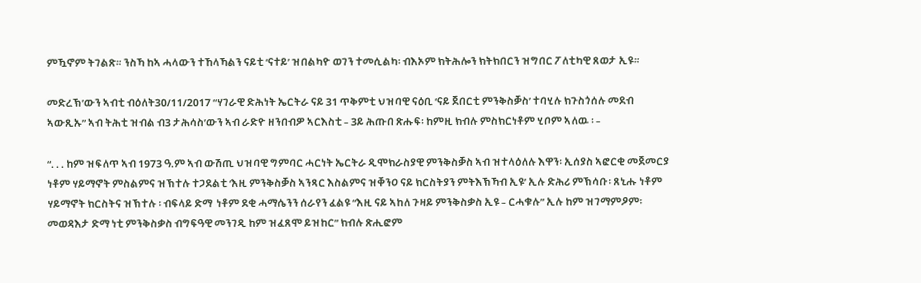ምዃኖም ትገልጽ። ንስኻ ከኣ ሓላውን ተኸላኻልን ናይቲ ‘ናተይ’ ዝበልካዮ ወገን ተመሲልካ፡ ብእኦም ክትሕሎን ክትክበርን ዝግበር ፖለቲካዊ ጸወታ ኢዩ።

መድረኽ’ውን ኣብቲ ብዕለት30/11/2017 “ሃገራዊ ድሕነት ኤርትራ ናይ 31 ጥቅምቲ ህዝባዊ ናዕቢ ‘ናይ ጀበርቲ ምንቅስቓስ’ ተባሂሉ ክጉስጎሰሉ መደብ ኣውጺኡ” ኣብ ትሕቲ ዝብል ብ3 ታሕሳስ’ውን ኣብ ራድዮ ዘንበብዎ ኣርእስቲ – 3ይ ሕጡበ ጽሑፍ፡ ከምዚ ክብሉ ምስክርነቶም ሂቦም ኣለዉ ፡ –

“. . . ከም ዝፍለጥ ኣብ 1973 ዓ.ም ኣብ ውሽጢ ህዝባዊ ግምባር ሓርነት ኤርትራ ዲሞክራስያዊ ምንቅስቓስ ኣብ ዝተላዕለሉ እዋን፡ ኢሰያስ ኣፎርቂ መጀመርያ ነቶም ሃይማኖት ምስልምና ዝኽተሉ ተጋደልቲ ‘እዚ ምንቅስቓስ ኣንጻር እስልምና ዝቐንዐ ናይ ክርስትያን ምትእኽኻብ ኢዩ’ ኢሉ ድሕሪ ምኽሳቡ፡ ጸኒሑ ነቶም ሃይማኖት ክርስትና ዝኽተሉ ፡ ብፍላይ ድማ  ነቶም ደቂ ሓማሴንን ሰራየን ፈልዩ “እዚ ናይ ኣከለ ጉዛይ ምንቅስቃስ ኢዩ – ርሓቁሉ” ኢሉ ከም ዝገማምዖም፡ መወዳእታ ድማ ነቲ ምንቅስቃስ ብግፍዓዊ መንገዲ ከም ዝፈጸሞ ይዝከር” ክብሉ ጽሒፎም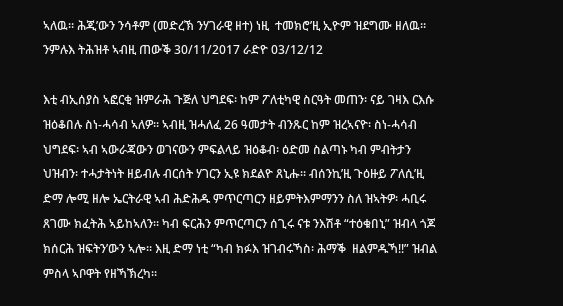ኣለዉ። ሕጂ’ውን ንሳቶም (መድረኽ ንሃገራዊ ዘተ) ነዚ  ተመክሮ’ዚ ኢዮም ዝደግሙ ዘለዉ።  ንምሉእ ትሕዝቶ ኣብዚ ጠውቕ 30/11/2017 ራድዮ 03/12/12

እቲ ብኢሰያስ ኣፎርቂ ዝምራሕ ጉጅለ ህግደፍ፡ ከም ፖለቲካዊ ስርዓት መጠን፡ ናይ ገዛእ ርእሱ ዝዕቆበሉ ስነ-ሓሳብ ኣለዎ። ኣብዚ ዝሓለፈ 26 ዓመታት ብንጹር ከም ዝረኣናዮ፡ ስነ-ሓሳብ ህግደፍ፡ ኣብ ኣውራጃውን ወገናውን ምፍልላይ ዝዕቆብ፡ ዕድመ ስልጣኑ ካብ ምብትታን ህዝብን፡ ተሓታትነት ዘይብሉ ብርሰት ሃገርን ኢዩ ክደልዮ ጸኒሑ። ብሰንኪ’ዚ ጉዕዙይ ፖለሲ’ዚ ድማ ሎሚ ዘሎ ኤርትራዊ ኣብ ሕድሕዱ ምጥርጣርን ዘይምትእምማንን ስለ ዝኣትዎ፡ ሓቢሩ ጸገሙ ክፈትሕ ኣይከኣለን። ካብ ፍርሕን ምጥርጣርን ሰጊሩ ናቱ ንእሽቶ “ተዕቁበኒ” ዝብላ ጎጆ ክሰርሕ ዝፍትን’ውን ኣሎ። እዚ ድማ ነቲ “ካብ ክፉእ ዝገብሩኻስ፡ ሕማቕ  ዘልምዱኻ!!” ዝብል ምስላ ኣቦዋት የዘኻኽረካ።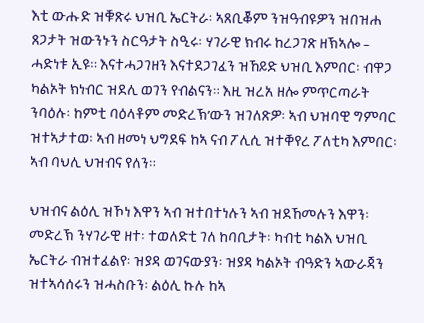እቲ ውሑድ ዝቑጽሩ ህዝቢ ኤርትራ፡ ኣጸቢቖም ንዝዓብዩዎን ዝበዝሐ ጸጋታት ዝውንኑን ስርዓታት ስዒሩ፡ ሃገራዊ ክብሩ ከረጋገጽ ዘኽኣሎ – ሓድነቱ ኢዩ። እናተሓጋገዘን እናተደጋገፈን ዝኸይድ ህዝቢ እምበር፡ ብዋጋ ካልኦት ክነብር ዝደሊ ወገን የብልናን። እዚ ዝረአ ዘሎ ምጥርጣራት ንባዕሉ፡ ከምቲ ባዕላቶም መድረኽ’ውን ዝገለጽዎ፡ ኣብ ህዝባዊ ግምባር ዝተኣታተወ፡ ኣብ ዘመነ ህግደፍ ከኣ ናብ ፖሊሲ ዝተቐየረ ፖለቲካ እምበር፡ ኣብ ባህሊ ህዝብና የለን።

ህዝብና ልዕሊ ዝኾነ እዋን ኣብ ዝተበተነሉን ኣብ ዝደኸመሉን እዋን፡ መድረኽ ንሃገራዊ ዘተ፡ ተወለድቲ ገለ ከባቢታት፡ ካብቲ ካልእ ህዝቢ ኤርትራ ብዝተፈልየ፡ ዝያዳ ወገናውያን፡ ዝያዳ ካልኦት ብዓድን ኣውራጃን ዝተኣሳሰሩን ዝሓስቡን፡ ልዕሊ ኩሉ ከኣ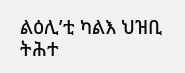ልዕሊ’ቲ ካልእ ህዝቢ ትሕተ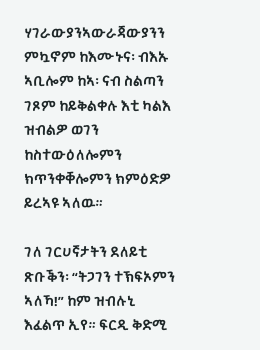ሃገራውያንኣውራጃውያንን ምኳኖም ከእሙኑና፡ ብእኡ ኣቢሎም ከኣ፡ ናብ ስልጣን ገጾም ከይቅልቀሉ እቲ ካልእ  ዝብልዎ ወገን ከስተውዕለሎምን ክጥንቀቐሎምን ክምዕድዎ ይረኣዩ ኣለዉ።

ገለ ገርሀኛታትን ደለይቲ ጽቡቕን፡ “ትጋገን ተኽፍኦምን ኣለኻ!” ከም ዝብሉኒ እፈልጥ ኢየ። ፍርዲ ቅድሚ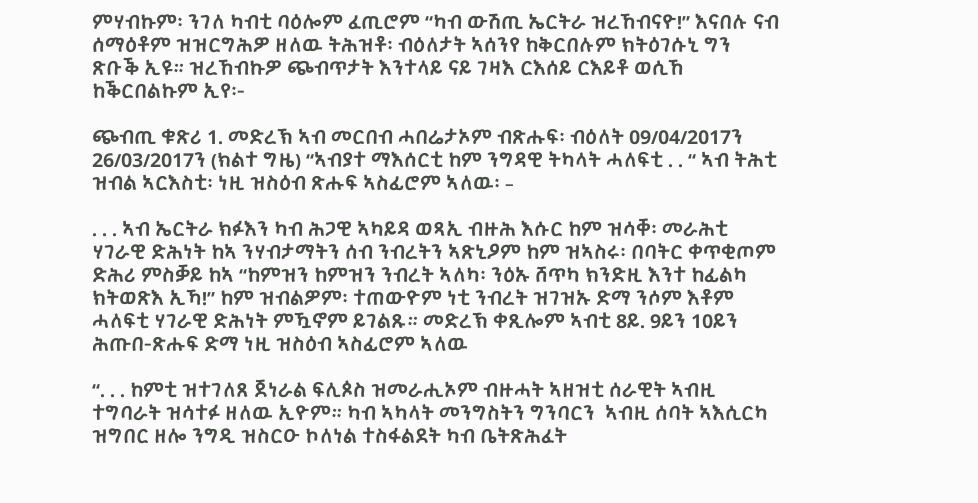ምሃብኩም፡ ንገለ ካብቲ ባዕሎም ፈጢሮም “ካብ ውሽጢ ኤርትራ ዝረኸብናዮ!” እናበሉ ናብ ሰማዕቶም ዝዝርግሕዎ ዘለዉ ትሕዝቶ፡ ብዕለታት ኣሰንየ ከቅርበሉም ክትዕገሱኒ ግን ጽቡቕ ኢዩ። ዝረኸብኩዎ ጭብጥታት እንተላይ ናይ ገዛእ ርእሰይ ርእይቶ ወሲኸ ከቕርበልኩም ኢየ፡-

ጭብጢ ቁጽሪ 1. መድረኽ ኣብ መርበብ ሓበሬታኦም ብጽሑፍ፡ ብዕለት 09/04/2017ን  26/03/2017ን (ክልተ ግዜ) “ኣብያተ ማእሰርቲ ከም ንግዳዊ ትካላት ሓለፍቲ . . “ ኣብ ትሕቲ ዝብል ኣርእስቲ፡ ነዚ ዝስዕብ ጽሑፍ ኣስፊሮም ኣለዉ፡ –

. . . ኣብ ኤርትራ ክፉእን ካብ ሕጋዊ ኣካይዳ ወጻኢ ብዙሕ እሱር ከም ዝሳቐ፡ መራሕቲ ሃገራዊ ድሕነት ከኣ ንሃብታማትን ሰብ ንብረትን ኣጽኒዖም ከም ዝኣስሩ፡ በባትር ቀጥቂጦም ድሕሪ ምስቓይ ከኣ “ከምዝን ከምዝን ንብረት ኣለካ፡ ንዕኡ ሸጥካ ክንድዚ እንተ ከፊልካ ክትወጽእ ኢኻ!” ከም ዝብልዎም፡ ተጠውዮም ነቲ ንብረት ዝገዝኡ ድማ ንሶም እቶም ሓለፍቲ ሃገራዊ ድሕነት ምዃኖም ይገልጹ። መድረኽ ቀጺሎም ኣብቲ 8ይ. 9ይን 10ይን ሕጡበ-ጽሑፍ ድማ ነዚ ዝስዕብ ኣስፊሮም ኣለዉ

“. . . ከምቲ ዝተገለጸ ጀነራል ፍሊጶስ ዝመራሒኦም ብዙሓት ኣዘዝቲ ሰራዊት ኣብዚ ተግባራት ዝሳተፉ ዘለዉ ኢዮም። ካብ ኣካላት መንግስትን ግንባርን  ኣብዚ ሰባት ኣእሲርካ ዝግበር ዘሎ ንግዲ ዝስርዑ ኮለነል ተስፋልደት ካብ ቤትጽሕፈት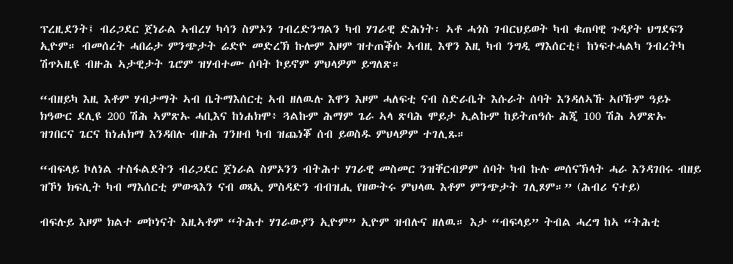ፕረዚደንት፤ ብሪጋደር ጀነራል ኣብረሃ ካሳን ስምኦን ገብረድንግልን ካብ ሃገራዊ ድሕነት፡ ኣቶ ሓጎስ ገብርህይወት ካብ ቁጠባዊ ጉዳያት ህግደፍን ኢዮም። ብመሰረት ሓበሬታ ምንጭታት ሬድዮ መድረኽ ኩሎም እዞም ዝተጠቕሱ ኣብዚ እዋን እዚ ካብ ንግዲ ማእሰርቲ፤ ከነፍተሓልካ ንብረትካ ሽጥኣዚዩ ብዙሕ ኣታዊታት ጌሮም ዝሃብተሙ ሰባት ኮይኖም ምህላዎም ይግለጽ።

“ብዘይካ እዚ እቶም ሃብታማት ኣብ ቤትማእሰርቲ ኣብ ዘለዉሉ እዋን እዞም ሓለፍቲ ናብ ስድራቤት እሱራት ሰባት እንዳለኣኹ ኣቦኹም ዓይኑ ክዓውር ደሊዩ 200 ሽሕ ኣምጽኡ ሓቢእና ከነሐክሞ፥ ጓልኩም ሕማም ጌራ ኣላ ጽባሕ ሞይታ ኢልኩም ከይትጠዓሱ ሕጂ 100 ሽሕ ኣምጽኡ ዝገበርና ጌርና ከነሐክማ እንዳበሉ ብዙሕ ገንዘብ ካብ ዝጨነቖ ሰብ ይወስዱ ምህላዎም ተገሊጹ።

“ብፍላይ ኮለነል ተስፋልደትን ብሪጋደር ጀነራል ስምኦንን ብትሕተ ሃገራዊ መስመር ንዝቐርብዎም ሰባት ካብ ኩሉ መሰናኽላት ሓራ እንዳገበሩ ብዘይ ዝኾነ ክፍሊት ካብ ማእሰርቲ ምውጻእን ናብ ወጻኢ ምስዳድን ብብዝሒ የዘውትሩ ምህላዉ እቶም ምንጭታት ገሊጾም።” (ሕብሪ ናተይ)

ብፍሉይ እዞም ክልተ መኮነናት እዚኣቶም “ትሕተ ሃገራውያን ኢዮም” ኢዮም ዝብሉና ዘለዉ። እታ “ብፍላይ” ትብል ሓረግ ከኣ “ትሕቲ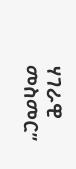ሃገራዊ መስመር”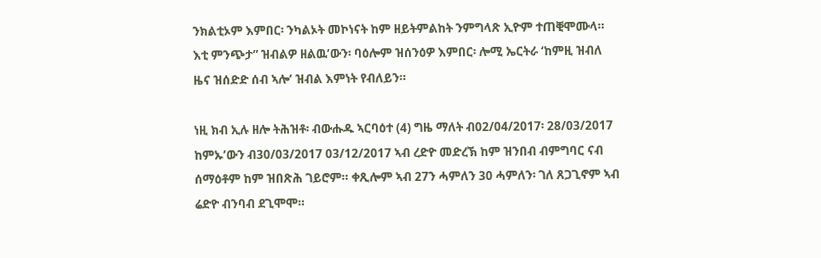ንክልቲኦም እምበር፡ ንካልኦት መኮነናት ከም ዘይትምልከት ንምግላጽ ኢዮም ተጠቒሞሙላ። እቲ ምንጭታ” ዝብልዎ ዘልዉ’ውን፡ ባዕሎም ዝሰንዕዎ እምበር፡ ሎሚ ኤርትራ ‘ከምዚ ዝብለ ዜና ዝሰድድ ሰብ ኣሎ’ ዝብል እምነት የብለይን።

ነዚ ክብ ኢሉ ዘሎ ትሕዝቶ፡ ብውሑዱ ኣርባዕተ (4) ግዜ ማለት ብ02/04/2017፡ 28/03/2017 ከምኡ’ውን ብ30/03/2017 03/12/2017 ኣብ ረድዮ መድረኽ ከም ዝንበብ ብምግባር ናብ ሰማዕቶም ከም ዝበጽሕ ገይሮም። ቀጺሎም ኣብ 27ን ሓምለን 30 ሓምለን፡ ገለ ጸጋጊኖም ኣብ ሬድዮ ብንባብ ደጊሞሞ።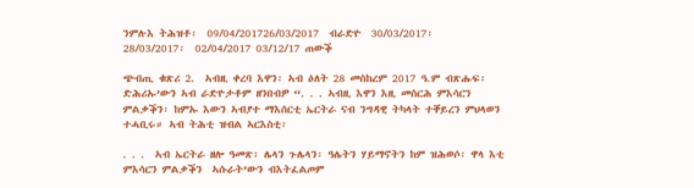ንምሉእ ትሕዝቶ፡  09/04/201726/03/2017  ብራድዮ  30/03/2017፡   28/03/2017፡  02/04/2017 03/12/17 ጠውቕ

ጭብጢ ቁጽሪ 2.  ኣብዚ ቀረባ እዋን፡ ኣብ ዕለት 28 መስከረም 2017 ዓ.ም ብጽሑፍ፡ ድሕሪኡ’ውን ኣብ ራድዮታቶም ዘንበብዎ “. . . ኣብዚ እዋን እዚ መስርሕ ምእሳርን ምልቃቕን፡ ከምኡ እውን ኣብያተ ማእሰርቲ ኤርትራ ናብ ንግዳዊ ትካላት ተቐይረን ምህላወን ተሓቢሩ። ኣብ ትሕቲ ዝብል ኣርእስቲ፡

. . .  ኣብ ኤርትራ ዘሎ ዓመጽ፡ ሌላን ጉሌላን፡ ዓሌትን ሃይማኖትን ከም ዝሕወሶ፡ ዋላ እቲ ምእሳርን ምልቃቕን  ኣሱራት’ውን ብእትፈልጦም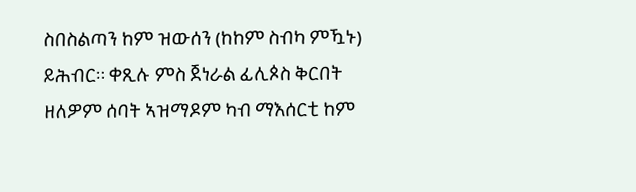ስበስልጣን ከም ዝውሰን (ከከም ስብካ ምዃኑ) ይሕብር። ቀጺሉ ምስ ጀነራል ፊሊጶስ ቅርበት ዘለዎም ሰባት ኣዝማዶም ካብ ማእሰርቲ ከም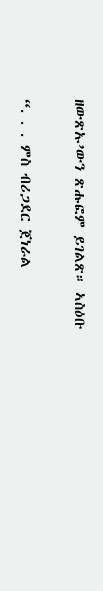ዘውጽኡ’ውን ጽሑፎም ይገልጽ። ኣስዕቡ

“. . . ምስ ብሪጋደር ጀነራል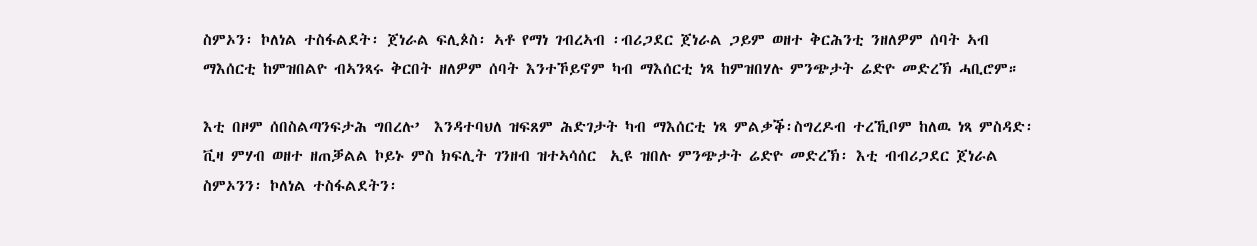ስምኦን፡ ኮለነል ተስፋልደት፡ ጀነራል ፍሊጶስ፡ ኣቶ የማነ ገብረኣብ ፡ብሪጋደር ጀነራል ጋይም ወዘተ ቅርሕንቲ ንዘለዎም ሰባት ኣብ ማእሰርቲ ከምዝበልዮ ብኣንጻሩ ቅርበት ዘለዎም ሰባት እንተኾይኖም ካብ ማእሰርቲ ነጻ ከምዝበሃሉ ምንጭታት ሬድዮ መድረኽ ሓቢሮም።

እቲ በዞም ሰበስልጣንፍታሕ ግበረሉ’  እንዳተባህለ ዝፍጸም ሕድገታት ካብ ማእሰርቲ ነጻ ምልቃቕ፡ስግረዶብ ተረኺቦም ከለዉ ነጻ ምስዳድ፡ ቪዛ ምሃብ ወዘተ ዘጠቓልል ኮይኑ ምስ ክፍሊት ገንዘብ ዝተኣሳሰር  ኢዩ ዝበሉ ምንጭታት ሬድዮ መድረኽ፡ እቲ ብብሪጋደር ጀነራል ስምኦንን፡ ኮለነል ተስፋልደትን፡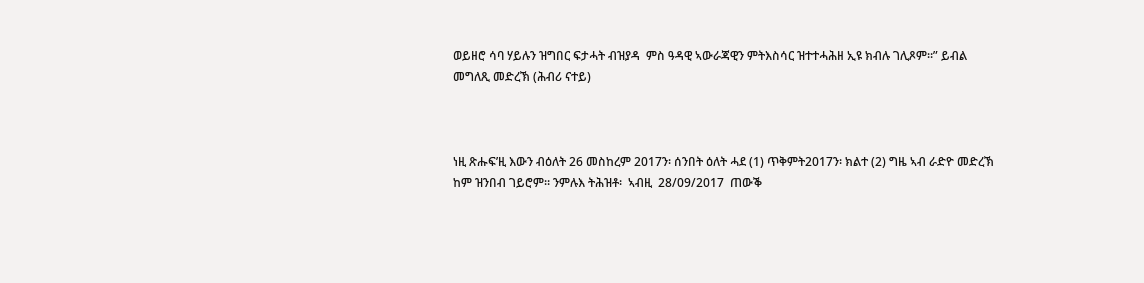ወይዘሮ ሳባ ሃይሉን ዝግበር ፍታሓት ብዝያዳ  ምስ ዓዳዊ ኣውራጃዊን ምትእስሳር ዝተተሓሕዘ ኢዩ ክብሉ ገሊጾም።” ይብል መግለጺ መድረኽ (ሕብሪ ናተይ)



ነዚ ጽሑፍ’ዚ እውን ብዕለት 26 መስከረም 2017ን፡ ሰንበት ዕለት ሓደ (1) ጥቅምት2017ን፡ ክልተ (2) ግዜ ኣብ ራድዮ መድረኽ ከም ዝንበብ ገይሮም። ንምሉእ ትሕዝቶ፡  ኣብዚ  28/09/2017  ጠውቕ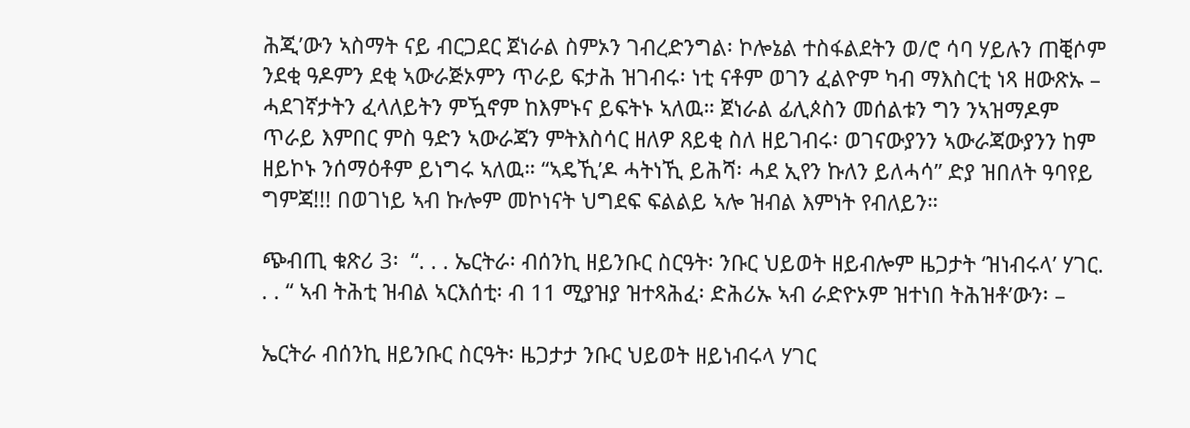ሕጂ’ውን ኣስማት ናይ ብርጋደር ጀነራል ስምኦን ገብረድንግል፡ ኮሎኔል ተስፋልደትን ወ/ሮ ሳባ ሃይሉን ጠቒሶም ንደቂ ዓዶምን ደቂ ኣውራጅኦምን ጥራይ ፍታሕ ዝገብሩ፡ ነቲ ናቶም ወገን ፈልዮም ካብ ማእስርቲ ነጻ ዘውጽኡ – ሓደገኛታትን ፈላለይትን ምዃኖም ከእምኑና ይፍትኑ ኣለዉ። ጀነራል ፊሊጶስን መሰልቱን ግን ንኣዝማዶም ጥራይ እምበር ምስ ዓድን ኣውራጃን ምትእስሳር ዘለዎ ጸይቂ ስለ ዘይገብሩ፡ ወገናውያንን ኣውራጃውያንን ከም ዘይኮኑ ንሰማዕቶም ይነግሩ ኣለዉ። “ኣዴኺ’ዶ ሓትነኺ ይሕሻ፡ ሓደ ኢየን ኩለን ይለሓሳ” ድያ ዝበለት ዓባየይ ግምጃ!!! በወገነይ ኣብ ኩሎም መኮነናት ህግደፍ ፍልልይ ኣሎ ዝብል እምነት የብለይን።

ጭብጢ ቁጽሪ 3፡  “. . . ኤርትራ፡ ብሰንኪ ዘይንቡር ስርዓት፡ ንቡር ህይወት ዘይብሎም ዜጋታት ‘ዝነብሩላ’ ሃገር. . . “ ኣብ ትሕቲ ዝብል ኣርእሰቲ፡ ብ 11 ሚያዝያ ዝተጻሕፈ፡ ድሕሪኡ ኣብ ራድዮኦም ዝተነበ ትሕዝቶ’ውን፡ –

ኤርትራ ብሰንኪ ዘይንቡር ስርዓት፡ ዜጋታታ ንቡር ህይወት ዘይነብሩላ ሃገር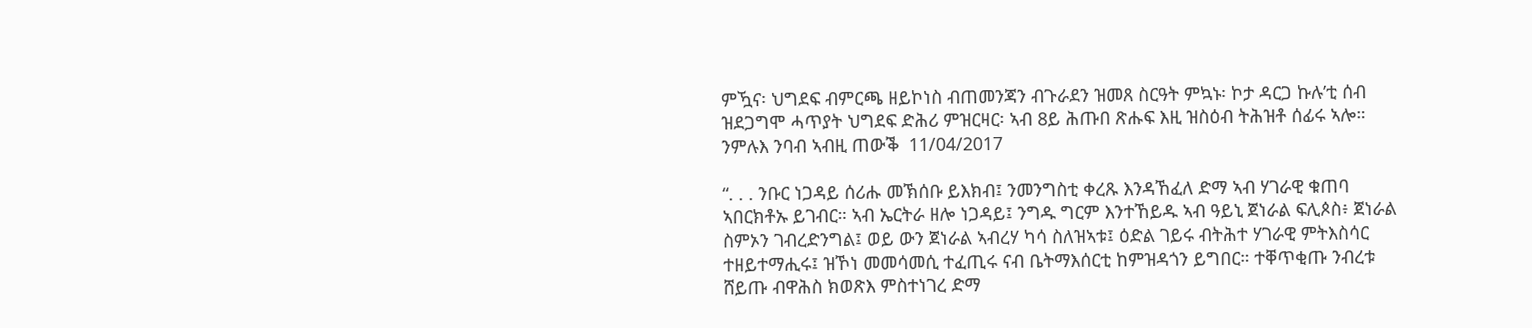ምዃና፡ ህግደፍ ብምርጫ ዘይኮነስ ብጠመንጃን ብጉራደን ዝመጸ ስርዓት ምኳኑ፡ ኮታ ዳርጋ ኩሉ’ቲ ሰብ ዝደጋግሞ ሓጥያት ህግደፍ ድሕሪ ምዝርዛር፡ ኣብ 8ይ ሕጡበ ጽሑፍ እዚ ዝስዕብ ትሕዝቶ ሰፊሩ ኣሎ።   ንምሉእ ንባብ ኣብዚ ጠውቕ  11/04/2017

“. . . ንቡር ነጋዳይ ሰሪሑ መኽሰቡ ይእክብ፤ ንመንግስቲ ቀረጹ እንዳኸፈለ ድማ ኣብ ሃገራዊ ቁጠባ ኣበርክቶኡ ይገብር። ኣብ ኤርትራ ዘሎ ነጋዳይ፤ ንግዱ ግርም እንተኸይዱ ኣብ ዓይኒ ጀነራል ፍሊጶስ፥ ጀነራል ስምኦን ገብረድንግል፤ ወይ ውን ጀነራል ኣብረሃ ካሳ ስለዝኣቱ፤ ዕድል ገይሩ ብትሕተ ሃገራዊ ምትእስሳር ተዘይተማሒሩ፤ ዝኾነ መመሳመሲ ተፈጢሩ ናብ ቤትማእሰርቲ ከምዝዳጎን ይግበር። ተቐጥቂጡ ንብረቱ ሸይጡ ብዋሕስ ክወጽእ ምስተነገረ ድማ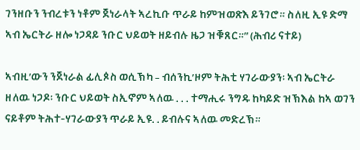ገንዘቡን ንብረቱን ነቶም ጀነራላት ኣረኪቡ ጥራይ ከምዝወጽእ ይንገሮ። ስለዚ ኢዩ ድማ ኣብ ኤርትራ ዘሎ ነጋዳይ ንቡር ህይወት ዘይብሉ ዜጋ ዝቑጸር።” (ሕብሪ ናተይ)

ኣብዚ’ውን ንጀነራል ፊሊጶስ ወሲኽካ – ብሰንኪ’ዞም ትሕቲ ሃገራውያን፡ ኣብ ኤርትራ ዘለዉ ነጋዶ፡ ንቡር ህይወት ስኢኖም ኣለዉ . . . ተማሒሩ ንግዱ ከካይድ ዝኽእል ከኣ ወገን ናይቶም ትሕተ-ሃገራውያን ጥራይ ኢዩ. . ይብሉና ኣለዉ መድረኽ።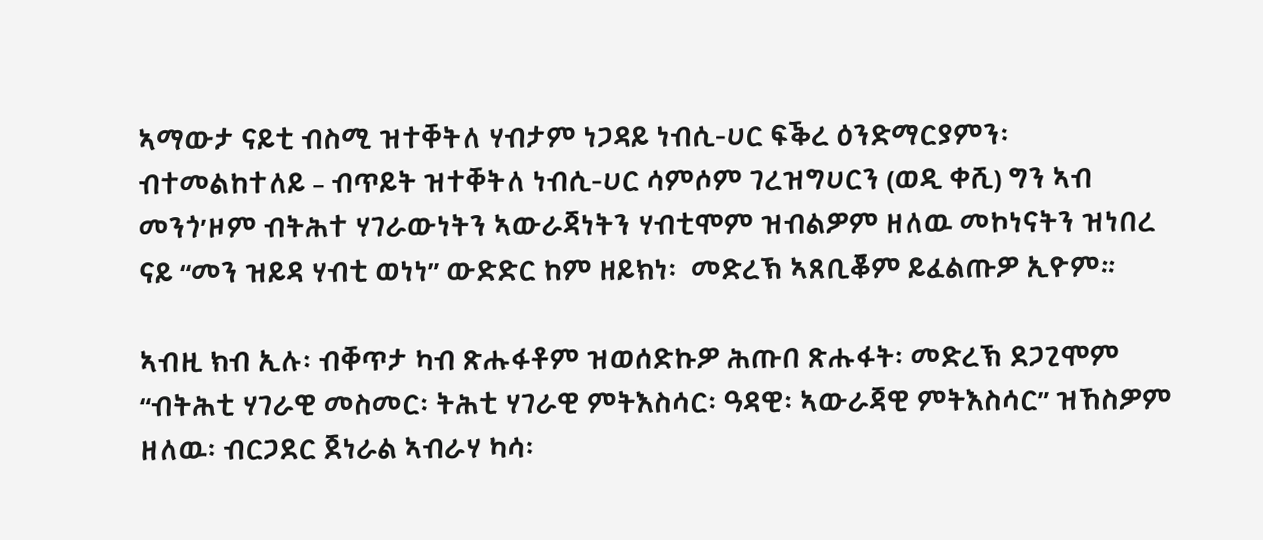ኣማውታ ናይቲ ብስሚ ዝተቐትለ ሃብታም ነጋዳይ ነብሲ-ሀር ፍቕረ ዕንድማርያምን፡ ብተመልከተለይ – ብጥይት ዝተቐትለ ነብሲ-ሀር ሳምሶም ገረዝግሀርን (ወዲ ቀሺ) ግን ኣብ መንጎ’ዞም ብትሕተ ሃገራውነትን ኣውራጃነትን ሃብቲሞም ዝብልዎም ዘለዉ መኮነናትን ዝነበረ ናይ “መን ዝይዳ ሃብቲ ወነነ” ውድድር ከም ዘይክነ፡  መድረኽ ኣጸቢቖም ይፈልጡዎ ኢዮም።

ኣብዚ ክብ ኢሉ፡ ብቐጥታ ካብ ጽሑፋቶም ዝወሰድኩዎ ሕጡበ ጽሑፋት፡ መድረኽ ደጋጊሞም “ብትሕቲ ሃገራዊ መስመር፡ ትሕቲ ሃገራዊ ምትእስሳር፡ ዓዳዊ፡ ኣውራጃዊ ምትእስሳር” ዝኸስዎም ዘለዉ፡ ብርጋደር ጀነራል ኣብራሃ ካሳ፡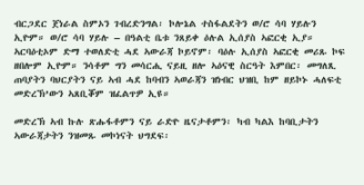ብርጋደር ጀነራል ስምኦን ገብረድንግል፡ ኮሎኔል ተስፋልደትን ወ/ሮ ሳባ ሃይሉን ኢዮም። ወ/ሮ ሳባ ሃይሉ – በዓልቲ ቤቱ ንጸይቀ ዕሉል ኢሰያስ ኣፎርቂ ኢያ። ኣርባዕቲኦም ድማ ተወለድቲ ሓደ ኣውራጃ ኮይኖም፡ ባዕሉ ኢሰያስ ኣፎርቂ መሪጹ ኮፍ ዘበሎም ኢዮም። ንሳቶም ግን መሳርሒ ናይዚ ዘሎ ኣዕናዊ ስርዓት እምበር፡ መግለጺ ጠባያትን ባህርያትን ናይ ኣብ ሓደ ከባብን ኣወራጃን ዝነብር ህዝቢ ከም ዘይኮኑ ሓለፍቲ መድረኽ’ውን ኣጸቢቖም ዝፈልጥዎ ኢዩ።

መድረኽ ኣብ ኩሉ ጽሑፋቶምን ናይ ራድዮ ዜናታቶምን፡ ካብ ካልእ ከባቢታትን ኣውራጃታትን ንዝመጹ መኮነናት ህግደፍ፡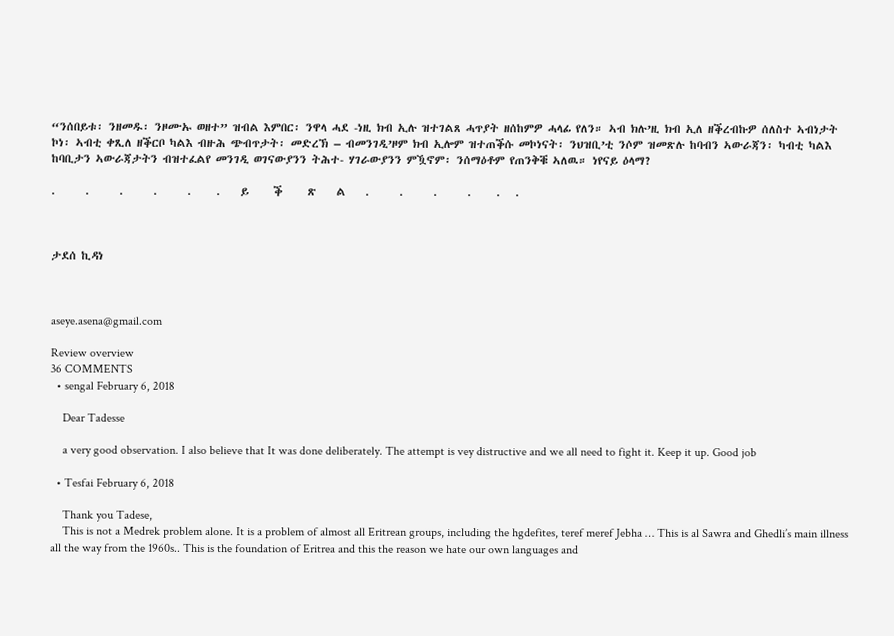“ንሰበይቱ፡ ንዘመዱ፡ ንዞሙኡ ወዘተ” ዝብል እምበር፡ ንዋላ ሓደ -ነዚ ክብ ኢሉ ዝተገልጸ ሓጥያት ዘሰከምዎ ሓላፊ የለን። ኣብ ክሉ’ዚ ክብ ኢለ ዘቕረብኩዎ ሰለስተ ኣብነታት ኮነ፡ ኣብቲ ቀጺለ ዘቕርቦ ካልእ ብዙሕ ጭብጥታት፡ መድረኽ – ብመንገዲ’ዞም ክብ ኢሎም ዝተጠቕሱ መኮነናት፡ ንህዝቢ’ቲ ንሶም ዝመጽሉ ከባብን ኣውራጃን፡ ካብቲ ካልእ ከባቢታን ኣውራጃታትን ብዝተፈልየ መንገዲ ወገናውያንን ትሕተ- ሃገራውያንን ምዃኖም፡ ንሰማዕቶም የጠንቅቑ ኣለዉ። ነየናይ ዕላማ?

.      .      .      .      .     .    ይ     ቕ     ጽ    ል    .      .      .      .     .   .



ታደሰ ኪዳነ



aseye.asena@gmail.com

Review overview
36 COMMENTS
  • sengal February 6, 2018

    Dear Tadesse

    a very good observation. I also believe that It was done deliberately. The attempt is vey distructive and we all need to fight it. Keep it up. Good job

  • Tesfai February 6, 2018

    Thank you Tadese,
    This is not a Medrek problem alone. It is a problem of almost all Eritrean groups, including the hgdefites, teref meref Jebha … This is al Sawra and Ghedli’s main illness all the way from the 1960s.. This is the foundation of Eritrea and this the reason we hate our own languages and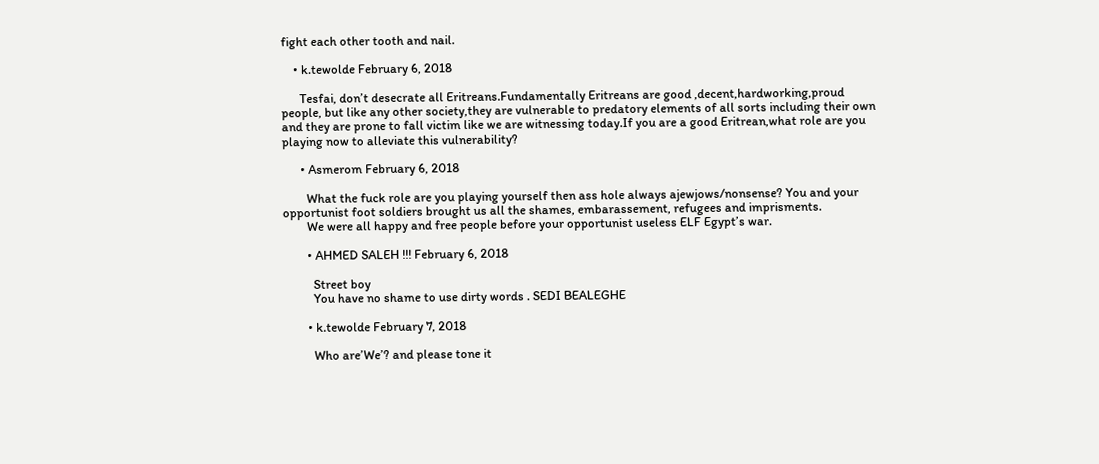fight each other tooth and nail.

    • k.tewolde February 6, 2018

      Tesfai, don’t desecrate all Eritreans.Fundamentally Eritreans are good ,decent,hardworking,proud people, but like any other society,they are vulnerable to predatory elements of all sorts including their own and they are prone to fall victim like we are witnessing today.If you are a good Eritrean,what role are you playing now to alleviate this vulnerability?

      • Asmerom February 6, 2018

        What the fuck role are you playing yourself then ass hole always ajewjows/nonsense? You and your opportunist foot soldiers brought us all the shames, embarassement, refugees and imprisments.
        We were all happy and free people before your opportunist useless ELF Egypt’s war.

        • AHMED SALEH !!! February 6, 2018

          Street boy
          You have no shame to use dirty words . SEDI BEALEGHE

        • k.tewolde February 7, 2018

          Who are’We’? and please tone it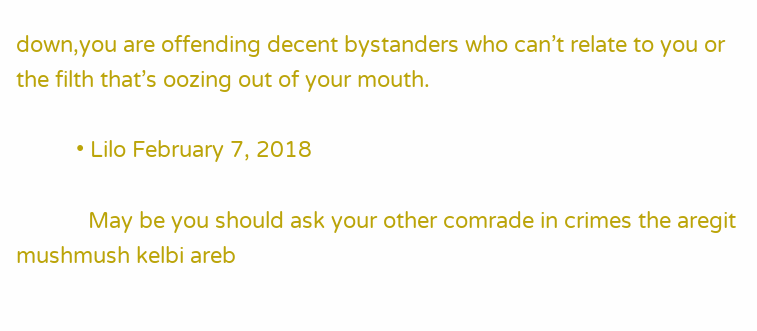down,you are offending decent bystanders who can’t relate to you or the filth that’s oozing out of your mouth.

          • Lilo February 7, 2018

            May be you should ask your other comrade in crimes the aregit mushmush kelbi areb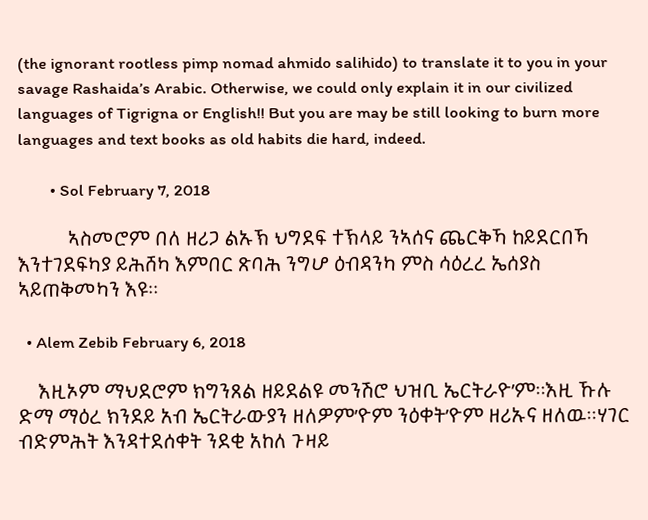(the ignorant rootless pimp nomad ahmido salihido) to translate it to you in your savage Rashaida’s Arabic. Otherwise, we could only explain it in our civilized languages of Tigrigna or English!! But you are may be still looking to burn more languages and text books as old habits die hard, indeed.

        • Sol February 7, 2018

          ኣስመሮም በለ ዘሪጋ ልኡኽ ህግደፍ ተኽላይ ንኣሰና ጨርቅኻ ከይደርበኻ እንተገደፍካያ ይሕሸካ እምበር ጽባሕ ንግሆ ዕብዳንካ ምስ ሳዕረረ ኤሰያስ ኣይጠቅመካን እዩ።

  • Alem Zebib February 6, 2018

    እዚኦም ማህደሮም ክግንጸል ዘይደልዩ መንሽሮ ህዝቢ ኤርትራዮ’ም።እዚ ኹሉ ድማ ማዕረ ክንደይ አብ ኤርትራውያን ዘለዎም’ዮም ንዕቀት’ዮም ዘሪኡና ዘለዉ።ሃገር ብድምሕት እንዳተደሰቀት ንደቂ አከለ ጉዛይ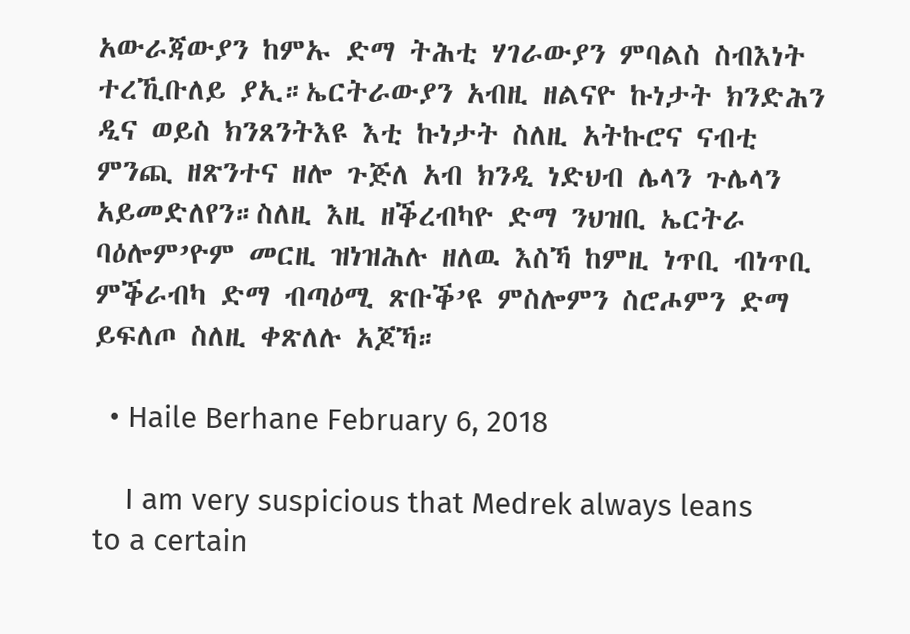አውራጃውያን ከምኡ ድማ ትሕቲ ሃገራውያን ምባልስ ስብእነት ተረኺቡለይ ያኢ።ኤርትራውያን አብዚ ዘልናዮ ኩነታት ክንድሕን ዲና ወይስ ክንጸንትእዩ እቲ ኩነታት ስለዚ አትኩሮና ናብቲ ምንጪ ዘጽንተና ዘሎ ጉጅለ አብ ክንዲ ነድህብ ሌላን ጉሌላን አይመድለየን።ስለዚ እዚ ዘቕረብካዮ ድማ ንህዝቢ ኤርትራ ባዕሎም’ዮም መርዚ ዝነዝሕሉ ዘለዉ እስኻ ከምዚ ነጥቢ ብነጥቢ ምቕራብካ ድማ ብጣዕሚ ጽቡቕ’ዩ ምስሎምን ስሮሖምን ድማ ይፍለጦ ስለዚ ቀጽለሉ አጆኻ።

  • Haile Berhane February 6, 2018

    I am very suspicious that Medrek always leans to a certain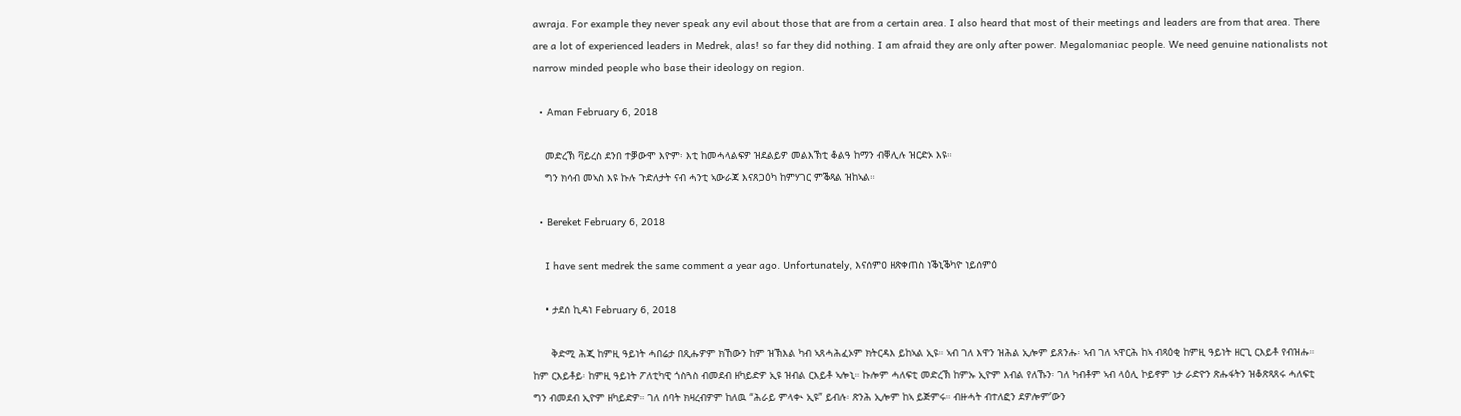awraja. For example they never speak any evil about those that are from a certain area. I also heard that most of their meetings and leaders are from that area. There are a lot of experienced leaders in Medrek, alas! so far they did nothing. I am afraid they are only after power. Megalomaniac people. We need genuine nationalists not narrow minded people who base their ideology on region.

  • Aman February 6, 2018

    መድረኽ ቫይረስ ደንበ ተቓውሞ እዮም፡ እቲ ከመሓላልፍዎ ዝደልይዎ መልእኽቲ ቆልዓ ከማን ብቐሊሉ ዝርድኦ እዩ።
    ግን ክሳብ መኣስ እዩ ኩሉ ጉድለታት ናብ ሓንቲ ኣውራጃ እናጸጋዕካ ከምሃገር ምቕጻል ዝከኣል።

  • Bereket February 6, 2018

    I have sent medrek the same comment a year ago. Unfortunately, እናሰምዐ ዘጽቀጠስ ነቕኒቕካዮ ነይሰምዕ

    • ታደሰ ኪዳነ February 6, 2018

      ቅድሚ ሕጂ ከምዚ ዓይነት ሓበሬታ በጺሑዎም ክኸውን ከም ዝኽእል ካብ ኣጸሓሕፈኦም ክትርዳእ ይከኣል ኢዩ። ኣብ ገለ እዋን ዝሕል ኢሎም ይጸንሑ፡ ኣብ ገለ ኣዋርሕ ከኣ ብጻዕቂ ከምዚ ዓይነት ዘርጊ ርእይቶ የብዝሑ። ከም ርእይቶይ፡ ከምዚ ዓይነት ፖለቲካዊ ጎስጓስ ብመደብ ዘካይድዎ ኢዩ ዝብል ርእይቶ ኣሎኒ። ኩሎም ሓለፍቲ መድረኽ ከምኡ ኢዮም እብል የለኹን፡ ገለ ካብቶም ኣብ ላዕሊ ኮይኖም ነታ ራድዮን ጽሑፋትን ዝቆጽጻጸሩ ሓለፍቲ ግን ብመደብ ኢዮም ዘካይድዎ። ገለ ሰባት ክዛረብዎም ከለዉ “ሕራይ ምላቊ ኢዩ” ይብሉ፡ ጽንሕ ኢሎም ከኣ ይጅምሩ። ብዙሓት ብተለፎን ደዎሎም’ውን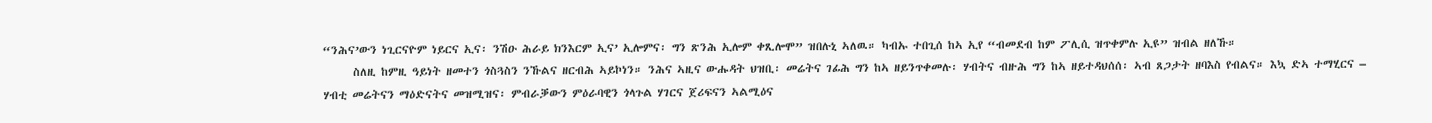“ንሕና’ውን ነጊርናዮም ነይርና ኢና፡ ንሽዑ ሕራይ ክንእርም ኢና’ ኢሎምና፡ ግን ጽንሕ ኢሎም ቀጺሎሞ” ዝበሉኒ ኣለዉ። ካብኡ ተበጊሰ ከኣ ኢየ “ብመደብ ከም ፖሊሲ ዝጥቀምሉ ኢዩ” ዝብል ዘለኹ።
      ስለዚ ከምዚ ዓይነት ዘመተን ጎስጓስን ንኹልና ዘርብሕ ኣይኮነን። ንሕና ኣዚና ውሑዳት ህዝቢ፡ መሬትና ገፊሕ ግን ከኣ ዘይንጥቀመሉ፡ ሃብትና ብዙሕ ግን ከኣ ዘይተዳህሰሰ፡ ኣብ ጸጋታት ዘባእስ የብልና። እኳ ድኣ ተማሂርና – ሃብቲ መሬትናን ማዕድናትና መዝሚዝና፡ ምብራቓውን ምዕራባዊን ጎላጉል ሃገርና ጀሪፍናን ኣልሚዕና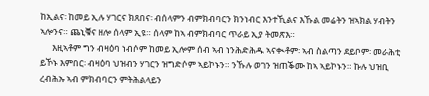ከኢልና፡ ከመይ ኢሉ ሃገርና ክጸበና፡ ብሰላምን ብምክብባርን ክንነብር እንተኺልና እኹል መሬትን ዝኣክል ሃብትን ኣሎንና። ጨኒቑና ዘሎ ሰላም ኢዩ። ሰላም ከኣ ብምክብባር ጥራይ ኢያ ትመጽእ።
      እዚኣቶም ግን ብዛዕባ ነብሶም ከመይ ኢሎም ሰብ ኣብ ነንሕድሕዱ ኣናቊቶም፡ ኣብ ስልጣን ደይቦም፡ መራሕቲ ይኾኑ እምበር፡ ብዛዕባ ህዝብን ሃገርን ዝግድሶም ኣይኮኑን። ንኹሉ ወገን ዝጠቕሙ ከኣ ኣይኮኑን። ኩሉ ህዝቢ ረብሕኡ ኣብ ምክብባርን ምትሕልላይን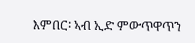እምበር፡ ኣብ ኢድ ምውጥዋጥን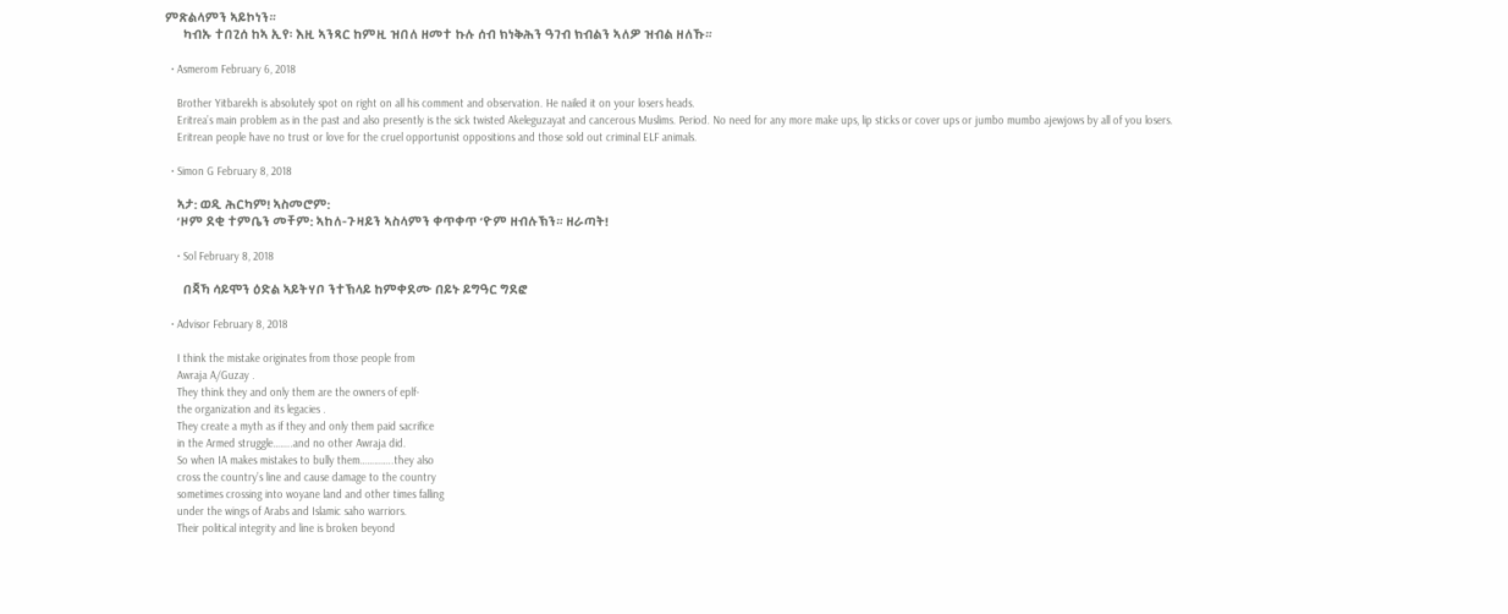ምጽልላምን ኣይኮነን።
      ካብኡ ተበጊሰ ከኣ ኢየ፡ እዚ ኣንጻር ከምዚ ዝበለ ዘመተ ኩሉ ሰብ ክነቅሕን ዓገብ ክብልን ኣለዎ ዝብል ዘለኹ።

  • Asmerom February 6, 2018

    Brother Yitbarekh is absolutely spot on right on all his comment and observation. He nailed it on your losers heads.
    Eritrea’s main problem as in the past and also presently is the sick twisted Akeleguzayat and cancerous Muslims. Period. No need for any more make ups, lip sticks or cover ups or jumbo mumbo ajewjows by all of you losers.
    Eritrean people have no trust or love for the cruel opportunist oppositions and those sold out criminal ELF animals.

  • Simon G February 8, 2018

    ኣታ: ወዲ ሕርካም! ኣስመሮም:
    ‘ዞም ደቂ ተምቤን መቸም: ኣከለ-ጉዛይን ኣስላምን ቀጥቀጥ ‘ዮም ዘብሉኽን። ዘራጣት!

    • Sol February 8, 2018

      በጃኻ ሳይሞን ዕድል ኣይትሃቦ ንተኽላይ ከምቀደሙ በይኑ ይግዓር ግደፎ

  • Advisor February 8, 2018

    I think the mistake originates from those people from
    Awraja A/Guzay .
    They think they and only them are the owners of eplf-
    the organization and its legacies .
    They create a myth as if they and only them paid sacrifice
    in the Armed struggle……..and no other Awraja did.
    So when IA makes mistakes to bully them…………..they also
    cross the country’s line and cause damage to the country
    sometimes crossing into woyane land and other times falling
    under the wings of Arabs and Islamic saho warriors.
    Their political integrity and line is broken beyond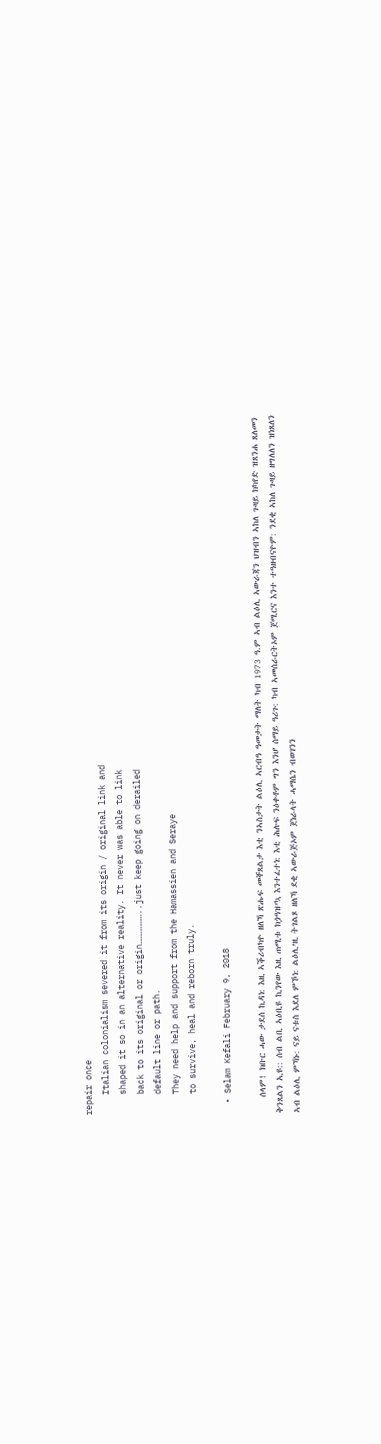repair once
    Italian colonialism severed it from its origin / original link and
    shaped it so in an alternative reality. It never was able to link
    back to its original or origin………………..just keep going on derailed
    default line or path.
    They need help and support from the Hamassien and Seraye
    to survive, heal and reborn truly.

  • Selam Kefali February 9, 2018

    ሰላም! ክቡር ሓው ታደሰ ኪዳነ: እዚ ኣቕሪብካዮ ዘለኻ ጽሑፍ መቐጸልታ እቲ ንኣስታት ልዕሊ ኣርብዓ ዓመታት ማለት ካብ 1973 ዓ.ም ኣብ ልዕሊ ኣውራጃን ህዝብን ኣከለ ጉዛይ ክካየድ ዝጸንሐ ጸለመን ቅንጸልን ኢዩ:: ሰብ ልቢ ኣዕቢዩ ኪንየው እዚ ጠሚቱ ክጏዓዝ’ኳ እንተፈተነ: እቲ ሕሉፍ ንዕቀቶም ግን እንሆ ሰማይ ዓሪጉ: ካብ ኣመሰራርትኦም ጀሚርና እንተ ተዓዘብናዮም: ንደቂ ኣከለ ጉዛይ ዘግለለን ዝነጸለን ኣብ ልዕሊ ምኻኑ: ናይ ናቱስ እደለ ምኾነ: ልዕሊ’ዚ ትገልጾ ዘለኻ ደቂ ኣውራጅኦም ጀነራላት ሓማሴን ብወገንን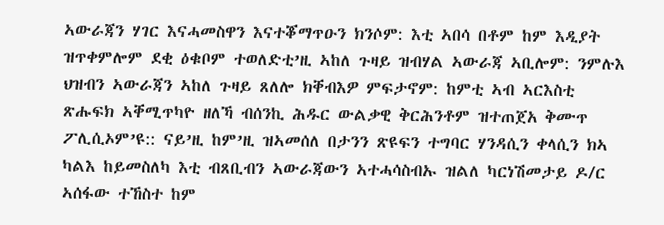ኣውራጃን ሃገር እናሓመስዋን እናተቖማጥዑን ክንሶም: እቲ ኣበሳ በቶም ከም እዲያት ዝጥቀምሎም ደቂ ዕቁቦም ተወለድቲ’ዚ ኣከለ ጉዛይ ዝብሃል ኣውራጃ ኣቢሎም: ንምሉእ ህዝብን ኣውራጃን ኣከለ ጉዛይ ጸለሎ ክቐብእዎ ምፍታኖም: ከምቲ ኣብ ኣርእስቲ ጽሑፍክ ኣቐሚጥካዮ ዘለኻ ብሰንኪ ሕዱር ውልቃዊ ቅርሕንቶም ዝተጠጀአ ቅሙጥ ፖሊሲኦም’ዩ:: ናይ’ዚ ከም’ዚ ዝኣመሰለ በታንን ጽዩፍን ተግባር ሃንዳሲን ቀላሲን ክኣ ካልእ ከይመስለካ እቲ ብጸቢብን ኣውራጃውን ኣተሓሳስብኡ ዝልለ ካርነሽመታይ ዶ/ር ኣሰፋው ተኸስተ ከም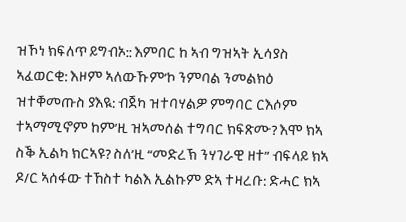ዝኾነ ክፍለጥ ይግብኦ:: እምበር ከ ኣብ ግዝኣት ኢሳያስ ኣፈወርቂ: እዞም ኣለውኹም’ኮ ንምባል ንመልክዕ ዝተቐመጡስ ያእዪ: ብጀካ ዝተባሃልዎ ምግባር ርእሶም ተኣማሚኖም ከም’ዚ ዝኣመሰል ተግባር ክፍጽሙ? እሞ ክኣ ስቕ ኢልካ ክርኣዩ? ስለ’ዚ “መድረኽ ንሃገራዊ ዘተ” ብፍላይ ክኣ ዶ/ር ኣሰፋው ተኸስተ ካልእ ኢልኩም ድኣ ተዛረቡ: ድሓር ክኣ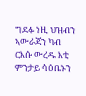ግደፉ ነዚ ህዝብን ኣውራጃን ካብ ርእሱ ውረዱ እቲ ምንታይ ሳዕቤኑን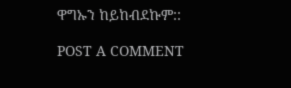ዋግኡን ከይከብደኩም::

POST A COMMENT